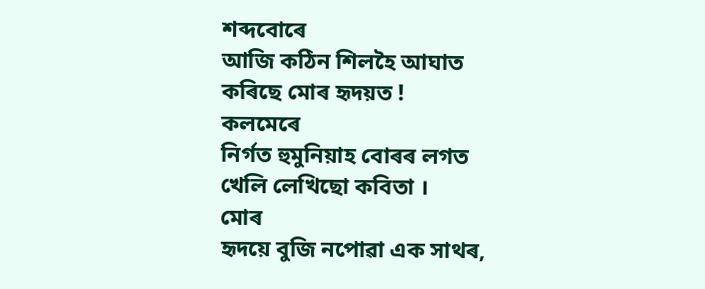শব্দবোৰে
আজি কঠিন শিলহৈ আঘাত কৰিছে মোৰ হৃদয়ত !
কলমেৰে
নিৰ্গত হুমুনিয়াহ বোৰৰ লগত খেলি লেখিছো কবিতা ।
মোৰ
হৃদয়ে বুজি নপোৱা এক সাথৰ,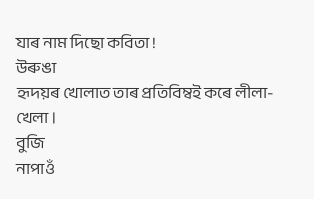যাৰ নাম দিছো কবিতা !
উৰুঙা
হৃদয়ৰ খোলাত তাৰ প্রতিবিম্বই কৰে লীলা-খেলা ।
বুজি
নাপাওঁ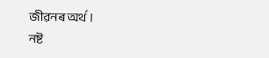জীৱনৰ অৰ্থ ।
নষ্ট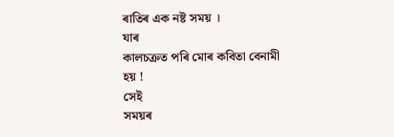ৰাতিৰ এক নষ্ট সময় ।
যাৰ
কালচক্ৰত পৰি মোৰ কবিতা বেনামী হয় !
সেই
সময়ৰ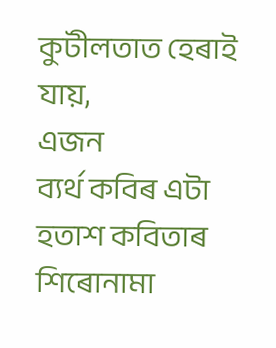কুটীলতাত হেৰাই যায়,
এজন
ব্যৰ্থ কবিৰ এটা হতাশ কবিতাৰ শিৰোনামা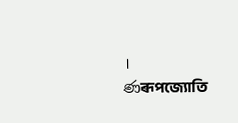।
ණৰূপজ্যোতি